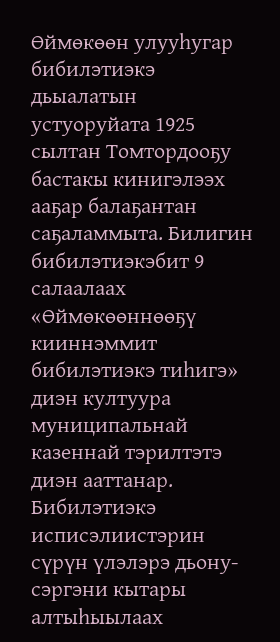Өймөкөөн улууһугар бибилэтиэкэ дьыалатын устуоруйата 1925 сылтан Томтордооҕу бастакы кинигэлээх ааҕар балаҕантан саҕаламмыта. Билигин бибилэтиэкэбит 9 салаалаах «Өймөкөөннөөҕү кииннэммит бибилэтиэкэ тиһигэ» диэн култуура муниципальнай казеннай тэрилтэтэ диэн ааттанар.
Бибилэтиэкэ исписэлиистэрин сүрүн үлэлэрэ дьону-сэргэни кытары алтыһыылаах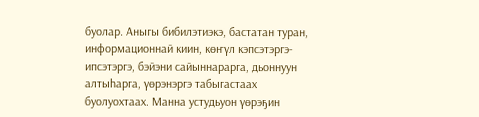буолар. Аныгы бибилэтиэкэ, бастатан туран, информационнай киин, көҥүл кэпсэтэргэ-ипсэтэргэ, бэйэни сайыннарарга, дьоннуун алтыһарга, үөрэнэргэ табыгастаах буолуохтаах. Манна устудьуон үөрэҕин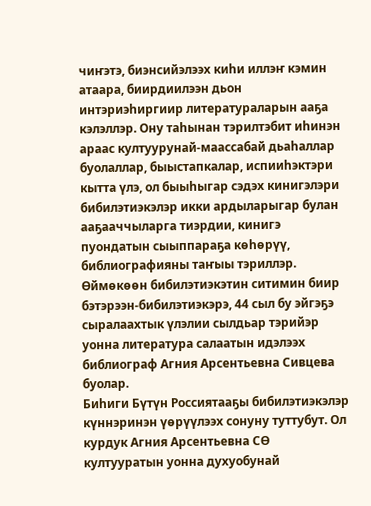чиҥэтэ, биэнсийэлээх киһи иллэҥ кэмин атаара, биирдиилээн дьон интэриэһиргиир литератураларын ааҕа кэлэллэр. Ону таһынан тэрилтэбит иһинэн араас култуурунай-маассабай дьаһаллар буолаллар, быыстапкалар, испииһэктэри кытта үлэ, ол быыһыгар сэдэх кинигэлэри бибилэтиэкэлэр икки ардыларыгар булан ааҕааччыларга тиэрдии, кинигэ пуондатын сыыппараҕа көһөрүү, библиографияны таҥыы тэриллэр.
Өймөкөөн бибилэтиэкэтин ситимин биир бэтэрээн-бибилэтиэкэрэ, 44 сыл бу эйгэҕэ сыралаахтык үлэлии сылдьар тэрийэр уонна литература салаатын идэлээх библиограф Агния Арсентьевна Сивцева буолар.
Биһиги Бүтүн Россиятааҕы бибилэтиэкэлэр күннэринэн үөрүүлээх сонуну туттубут. Ол курдук Агния Арсентьевна СӨ култууратын уонна духуобунай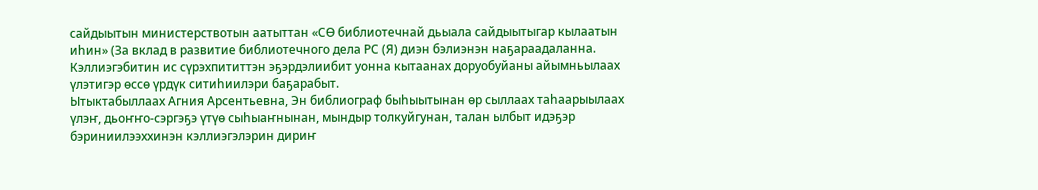сайдыытын министерствотын аатыттан «СӨ библиотечнай дьыала сайдыытыгар кылаатын иһин» (За вклад в развитие библиотечного дела РС (Я) диэн бэлиэнэн наҕараадаланна.
Кэллиэгэбитин ис сүрэхпититтэн эҕэрдэлиибит уонна кытаанах доруобуйаны айымньылаах үлэтигэр өссө үрдүк ситиһиилэри баҕарабыт.
Ытыктабыллаах Агния Арсентьевна, Эн библиограф быһыытынан өр сыллаах таһаарыылаах үлэҥ, дьоҥҥо-сэргэҕэ үтүө сыһыаҥнынан, мындыр толкуйгунан, талан ылбыт идэҕэр бэриниилээххинэн кэллиэгэлэрин дириҥ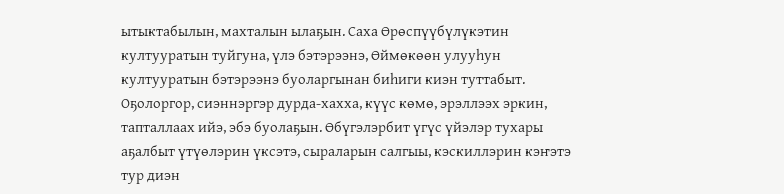ытыктабылын, махталын ылаҕын. Саха Өрөспүүбүлүкэтин култууратын туйгуна, үлэ бэтэрээнэ, Өймөкөөн улууһун култууратын бэтэрээнэ буоларгынан биһиги киэн туттабыт.
Оҕолоргор, сиэннэргэр дурда-хахха, күүс көмө, эрэллээх эркин, тапталлаах ийэ, эбэ буолаҕын. Өбүгэлэрбит үгүс үйэлэр тухары аҕалбыт үтүөлэрин үксэтэ, сыраларын салгыы, кэскиллэрин кэҥэтэ тур диэн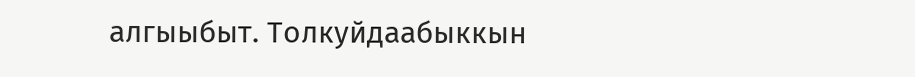алгыыбыт. Толкуйдаабыккын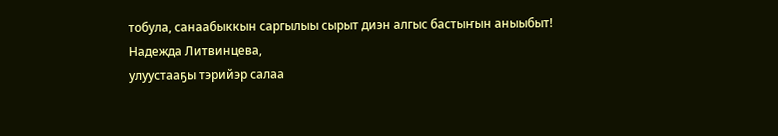тобула, санаабыккын саргылыы сырыт диэн алгыс бастыҥын аныыбыт!
Надежда Литвинцева,
улуустааҕы тэрийэр салаа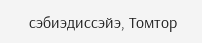сэбиэдиссэйэ, Томтор